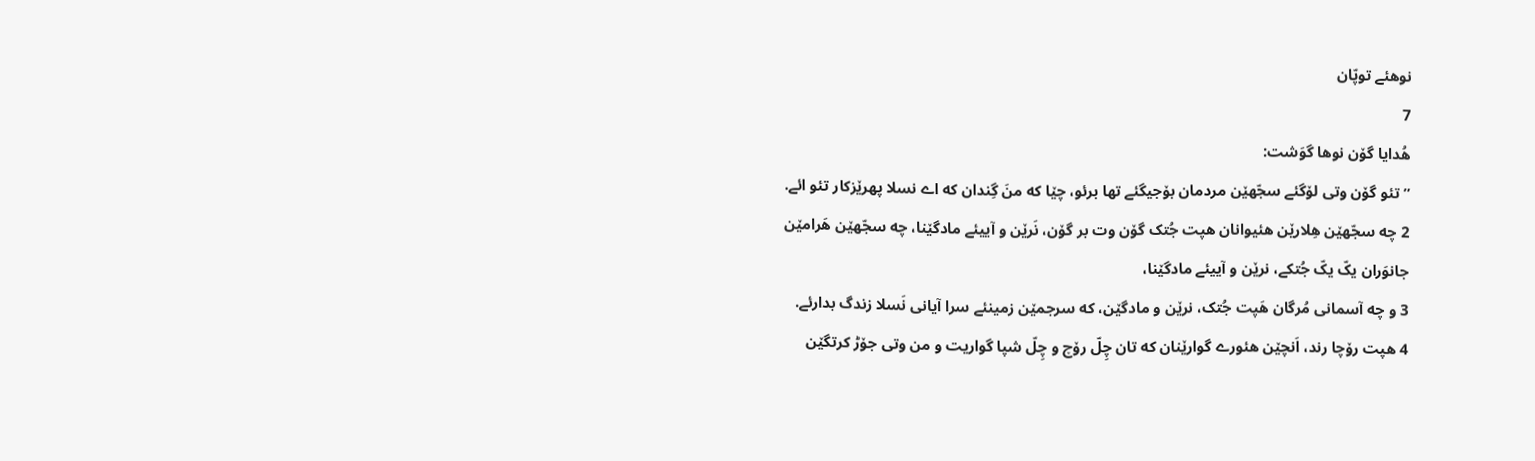نوهئے توپّان
7
هُدایا گۆن نوها گوَشت:
”تئو گۆن وتی لۆگئے سجّهێن مردمان بۆجیگئے تها برئو، چێا که منَ گِندان که اے نسلا پهرێزکار تئو ائے.
2 چه سجّهێن هِلارێن هئیوانان هپت جُتک گۆن وت بر گۆن، نَرێن و آییئے مادگێنا، چه سجّهێن هَرامێن جانوَران یکّ یکّ جُتکے، نرێن و آییئے مادگێنا،
3 و چه آسمانی مُرگان هَپت جُتک، نرێن و مادگێن، که سرجمێن زمینئے سرا آیانی نَسلا زندگ بدارئے.
4 هپت رۆچا رند، اَنچێن هئورے گوارێنان که تان چِلّ رۆچ و چِلّ شپا گواریت و من وتی جۆڑ کرتگێن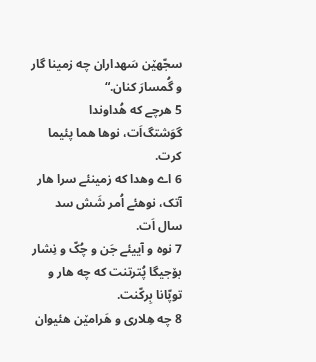سجّهێن سَهداران چه زمینا گار و گُمسارَ کنان.“
5 هرچے که هُداوندا گوَشتگ‌اَت، نوها هما پئیما کرت.
6 اے وهدا که زمینئے سرا هار آتک، نوهئے اُمر شَش سد سال اَت.
7 نوه و آییئے جَن و چُکّ و نِشار بۆجیگا پُترتنت که چه هار و توپّانا بِرکّنت.
8 چه هِلاری و هَرامێن هئیوان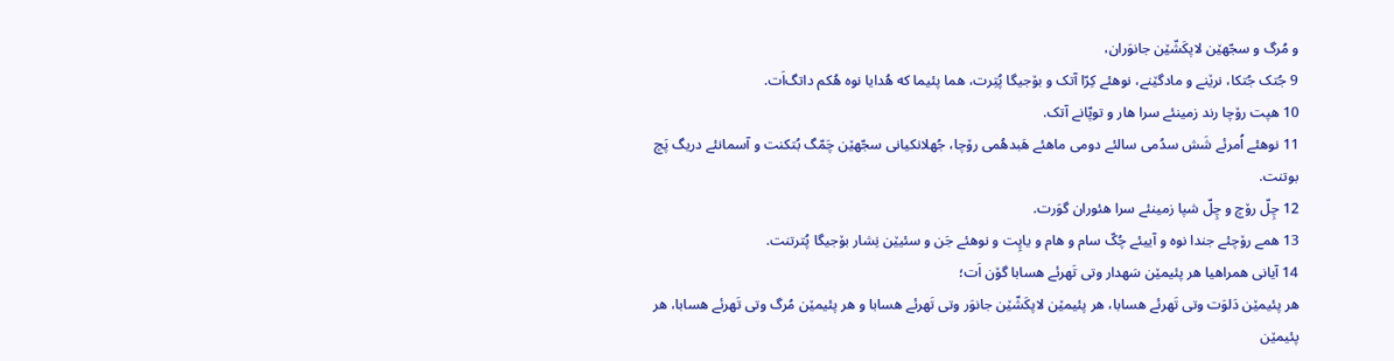و مُرگ و سجّهێن لاپکَشّێن جانوَران،
9 جُتک جُتکا، نرێنے و مادگێنے، نوهئے کِرّا آتک و بۆجیگا پُتِرت، هما پئیما که هُدایا نوه هُکم داتگ‌اَت.
10 هپت رۆچا رند زمینئے سرا هار و توپّانے آتک.
11 نوهئے اُمرئے شَش سدُمی سالئے دومی ماهئے هَبدهُمی رۆچا، جُهلانکیانی سجّهێن چَمّگ بُتکنت و آسمانئے دریگ پَچ بوتنت.
12 چِلّ رۆچ و چِلّ شپا زمینئے سرا هئوران گوَرت.
13 همے رۆچئے جندا نوه و آییئے چُکّ سام و هام و یاپِت و نوهئے جَن و سئیێن نِشار بۆجیگا پُترتنت.
14 آیانی همراهیا هر پئیمێن سَهدار وتی تَهرئے هسابا گۆن اَت؛
هر پئیمێن دَلوَت وتی تَهرئے هسابا، هر پئیمێن لاپکَشّێن جانوَر وتی تَهرئے هسابا و هر پئیمێن مُرگ وتی تَهرئے هسابا، هر پئیمێن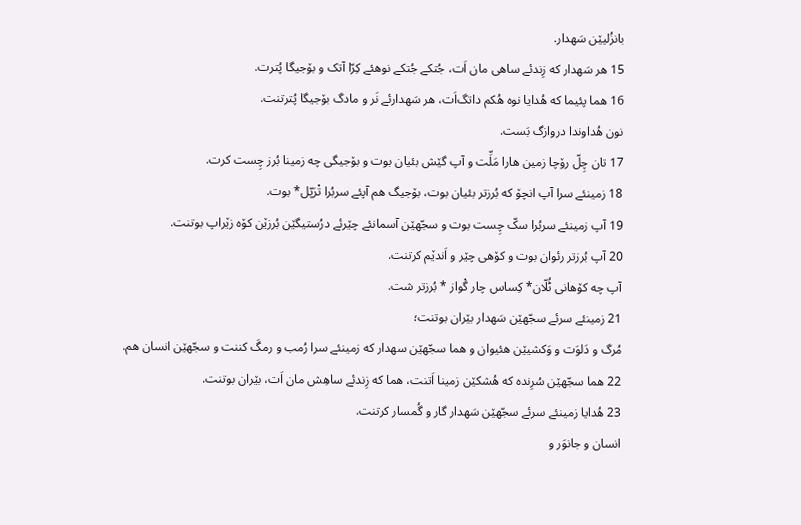بانزُلیێن سَهدار.
15 هر سَهدار که زِندئے ساهی مان اَت، جُتکے جُتکے نوهئے کِرّا آتک و بۆجیگا پُترت.
16 هما پئیما که هُدایا نوه هُکم داتگ‌اَت، هر سَهدارئے نَر و مادگ بۆجیگا پُترتنت.
نون هُداوندا دروازگ بَست.
17 تان چِلّ رۆچا زمین هارا مَلِّت و آپ گێش بئیان بوت و بۆجیگی چه زمینا بُرز چِست کرت.
18 زمینئے سرا آپ انچۆ که بُرزتر بئیان بوت، بۆجیگ هم آپئے سربُرا تْرَپّل* بوت.
19 آپ زمینئے سربُرا سکّ چِست بوت و سجّهێن آسمانئے چێرئے درُستیگێن بُرزێن کۆه زێراپ بوتنت.
20 آپ بُرزتر رئوان بوت و کۆهی چێر و اَندێم کرتنت.
آپ چه کۆهانی ٹُلّان* کِساس چار گْواز * بُرزتر شت.
21 زمینئے سرئے سجّهێن سَهدار بێران بوتنت؛
مُرگ و دَلوَت و وَکشیێن هئیوان و هما سجّهێن سهدار که زمینئے سرا رُمب و رمگَ کننت و سجّهێن انسان هم.
22 هما سجّهێن سُرِنده که هُشکێن زمینا اَتنت، هما که زِندئے ساهِش مان اَت، بێران بوتنت.
23 هُدایا زمینئے سرئے سجّهێن سَهدار گار و گُمسار کرتنت.
انسان و جانوَر و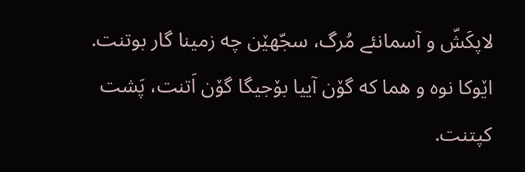لاپکَشّ و آسمانئے مُرگ، سجّهێن چه زمینا گار بوتنت.
اێوکا نوه و هما که گۆن آییا بۆجیگا گۆن اَتنت، پَشت کپتنت.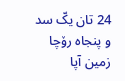24 تان یکّ سد و پنجاه رۆچا زمین آپا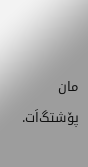مان پۆشتگ‌اَت.